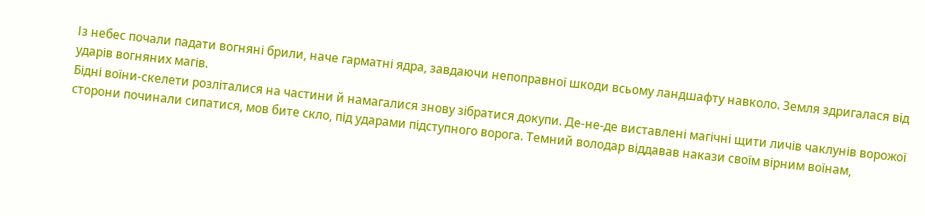Із небес почали падати вогняні брили, наче гарматні ядра, завдаючи непоправної шкоди всьому ландшафту навколо. Земля здригалася від ударів вогняних магів.
Бідні воїни-скелети розліталися на частини й намагалися знову зібратися докупи. Де-не-де виставлені магічні щити личів чаклунів ворожої сторони починали сипатися, мов битe скло, під ударами підступного ворога. Темний володар віддавав накази своїм вірним воїнам,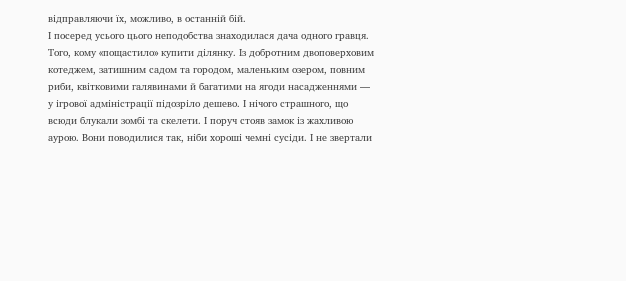відправляючи їх, можливо, в останній бій.
І посеред усього цього неподобства знаходилася дача одного гравця. Того, кому «пощастило» купити ділянку. Із добротним двоповерховим котеджем, затишним садом та городом, маленьким озером, повним риби, квітковими галявинами й багатими на ягоди насадженнями — у ігрової адміністрації підозріло дешево. І нічого страшного, що всюди блукали зомбі та скелети. І поруч стояв замок із жахливою аурою. Вони поводилися так, ніби хороші чемні сусіди. І не звертали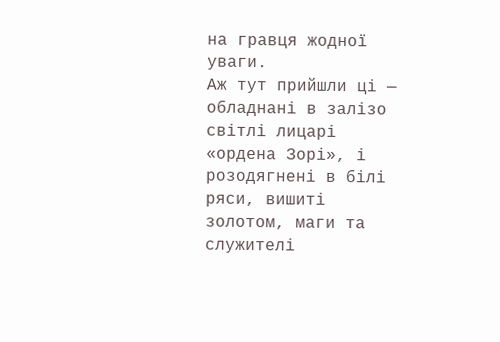на гравця жодної уваги.
Аж тут прийшли ці — обладнані в залізо світлі лицарі «ордена Зорі», і розодягнені в білі ряси, вишиті золотом, маги та служителі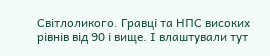Світлоликого. Гравці та НПС високих рівнів від 90 і вище. І влаштували тут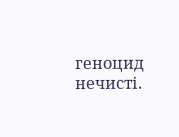геноцид нечисті.